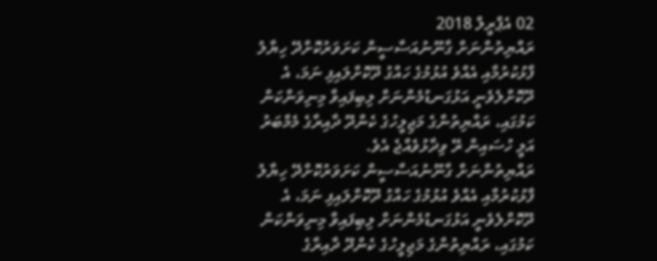02 އެޕްރީލް 2018
ރައްޔިތުންނަށް ގާނޫނުއަސާސީން ކަށަވަރުކޮށްދޭ ހިޔާލު ފާޅުކުރުމާއި އެއްވެ އުޅުމުގެ ހައްގު ދޫކޮށްލައިފި ނަމަ، އެ ދޫކޮށްލެވެނީ އަޅުގަނޑުމެންނަށް ލިބިފައިވާ މިނިވަންކަން ކަމުގައި، ރައްޔިތުންގެ މަޖިލީހުގެ ކެންދޫ ދާއިރާގެ މެމްބަރު އަލީ ހުސައިން ރޭ ވިދާޅުވެއްޖެ އެވެ.
ރައްޔިތުންނަށް ގާނޫނުއަސާސީން ކަށަވަރުކޮށްދޭ ހިޔާލު ފާޅުކުރުމާއި އެއްވެ އުޅުމުގެ ހައްގު ދޫކޮށްލައިފި ނަމަ، އެ ދޫކޮށްލެވެނީ އަޅުގަނޑުމެންނަށް ލިބިފައިވާ މިނިވަންކަން ކަމުގައި، ރައްޔިތުންގެ މަޖިލީހުގެ ކެންދޫ ދާއިރާގެ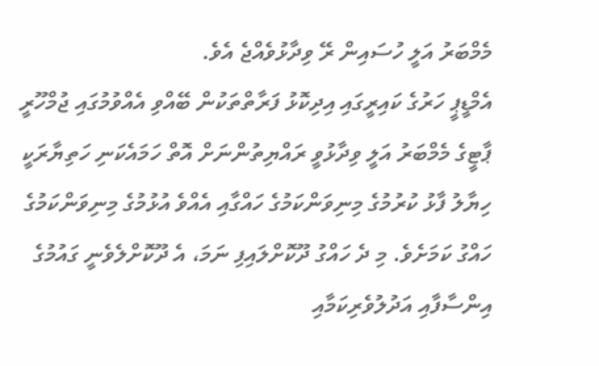މެމްބަރު އަލީ ހުސައިން ރޭ ވިދާޅުވެއްޖެ އެވެ.
އެމްޑީޕީ ހަރުގެ ކައިރީގައި އިދިކޮޅު ފަރާތްތަކުން ބޭއްވި އެއްވުމުގައި ޖުމްހޫރީ ޕާޓީގެ މެމްބަރު އަލީ ވިދާޅުވީ ރައްޔިތުންނަށް އޮތް ހަމައެކަނި ހަތިޔާރަކީ ހިޔާލު ފާޅު ކުރުމުގެ މިނިވަންކަމުގެ ހައްގާއި އެއްވެ އުޅުމުގެ މިނިވަންކަމުގެ ހައްގު ކަމަށެވެ. މި ދެ ހައްގު ދޫކޮށްލައިފި ނަމަ، އެ ދޫކޮށްލެވެނީ ގައުމުގެ އިންސާފާއި އަދުލުވެރިކަމާއި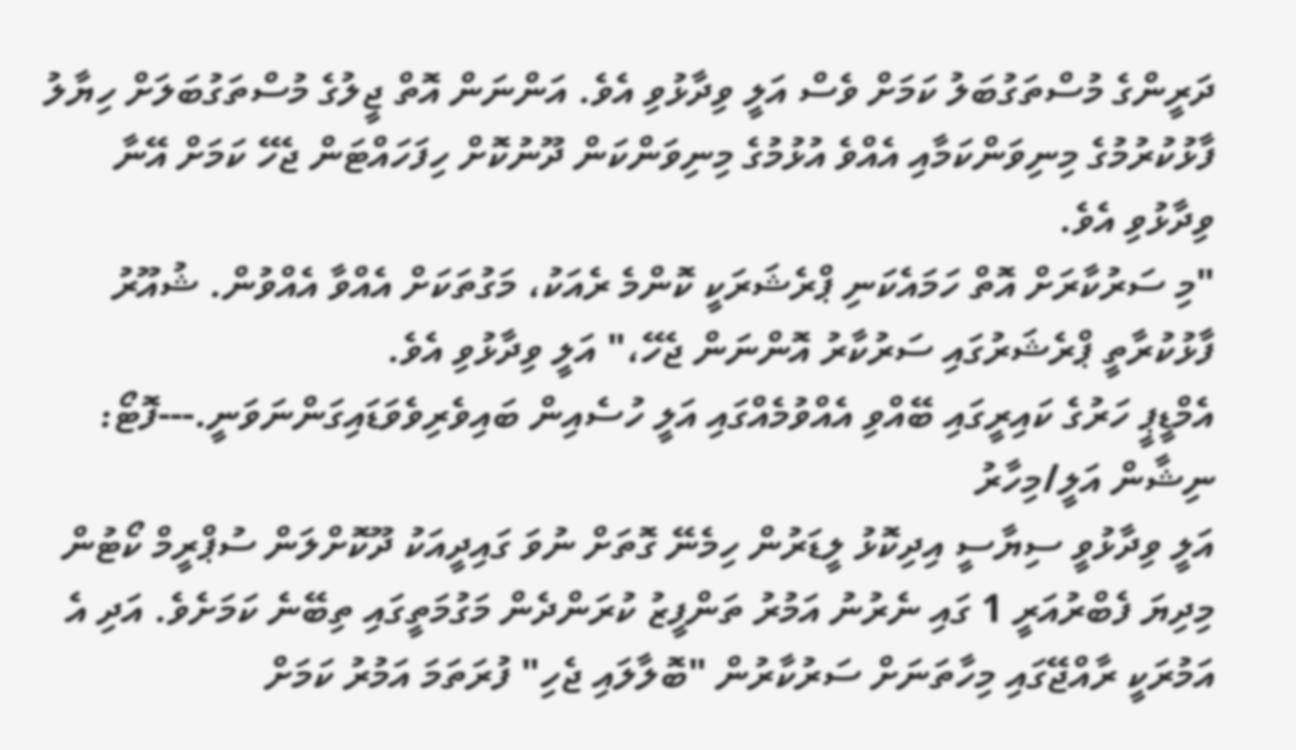ދަރީންގެ މުސްތަގުބަލު ކަމަށް ވެސް އަލީ ވިދާޅުވި އެވެ. އަންނަން އޮތް ޖީލުގެ މުސްތަގުބަލަށް ހިޔާލު ފާޅުކުރުމުގެ މިނިވަންކަމާއި އެއްވެ އުޅުމުގެ މިނިވަންކަން ދޫނުކޮށް ހިފަހައްޓަން ޖެހޭ ކަމަށް އޭނާ ވިދާޅުވި އެވެ.
"މި ސަރުކާރަށް އޮތް ހަމައެކަނި ޕްރެޝަރަކީ ކޮންމެ ރެއަކު، މަގުތަކަށް އެއްވާ އެއްވުން. ޝުއޫރު ފާޅުކުރާތީ ޕްރެޝަރުގައި ސަރުކާރު އޮންނަން ޖެހޭ،" އަލީ ވިދާޅުވި އެވެ.
އެމްޑީޕީ ހަރުގެ ކައިރީގައި ބޭއްވި އެއްވުމެއްގައި އަލީ ހުސެއިން ބައިވެރިވެވަޑައިގަންނަވަނީ.---ފޮޓޯ: ނިޝާން އަލީ/މިހާރު
އަލީ ވިދާޅުވީ ސިޔާސީ އިދިކޮޅު ލީޑަރުން ހިމެނޭ ގޮތަށް ނުވަ ގައިދީއަކު ދޫކޮށްލަން ސުޕްރީމް ކޯޓުން މިދިޔަ ފެބްރުއަރީ 1 ގައި ނެރުނު އަމުރު ތަންފީޒު ކުރަންދެން މަގުމަތީގައި ތިބޭނެ ކަމަށެވެ. އަދި އެ އަމުރަކީ ރާއްޖޭގައި މިހާތަނަށް ސަރުކާރުން "ބޮލާލައި ޖެހި" ފުރަތަމަ އަމުރު ކަމަށް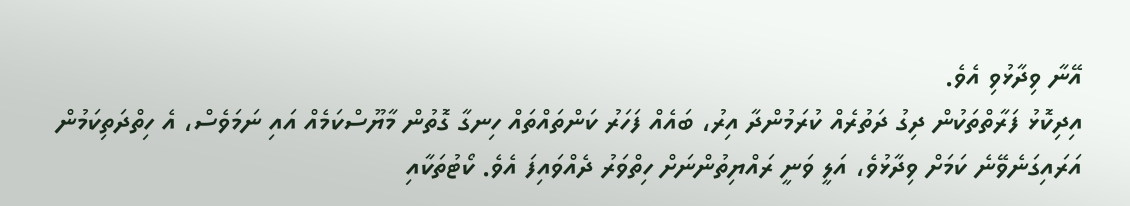އޭނާ ވިދާޅުވި އެވެ.
އިދިކޮޅު ފަރާތްތަކުން ދިގު ދަތުރެއް ކުރަމުންދާ އިރު، ބައެއް ފަހަރު ކަންތައްތައް ހިނގާ ގޮތުން މާޔޫސްކަމެއް އައި ނަމަވެސް، އެ ހިތްދަތިކަމުން އަރައިގަނެވޭނެ ކަމަށް ވިދާޅުވެ، އަލީ ވަނީ ރައްޔިތުންނަށް ހިތްވަރު ދެއްވައިފަ އެވެ. ކޯޓުތަކާއި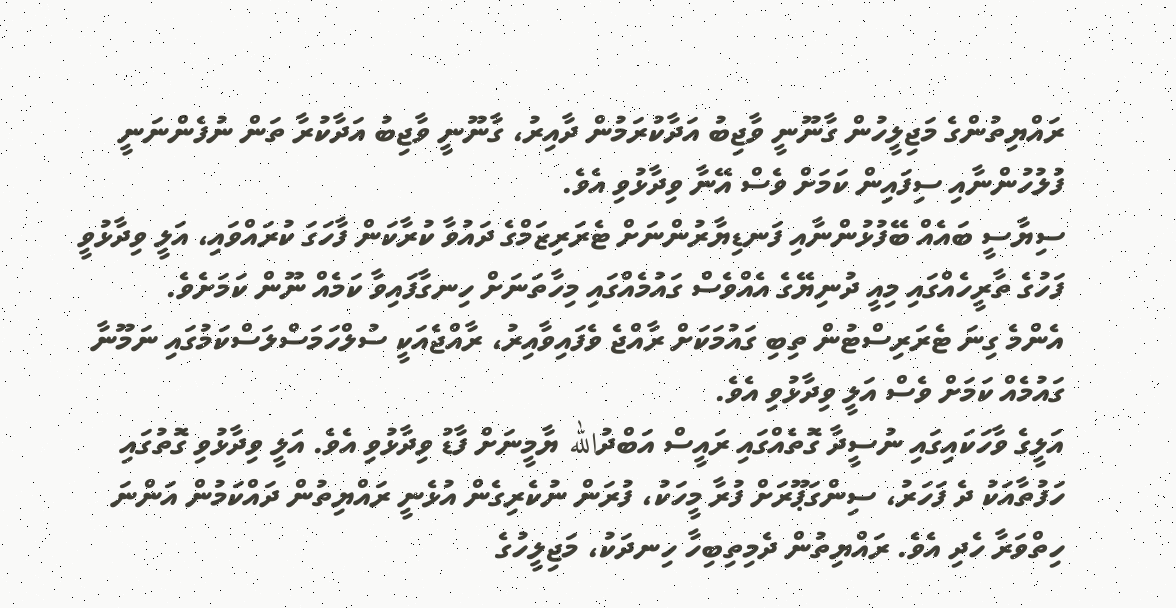ރައްޔިތުންގެ މަޖިލީހުން ގާނޫނީ ވާޖިބު އަދާކުރަމުން ދާއިރު، ގާނޫނީ ވާޖިބު އަދާކުރާ ތަން ނުފެންނަނީ ފުލުހުންނާއި ސިފައިން ކަމަށް ވެސް އޭނާ ވިދާޅުވި އެވެ.
ސިޔާސީ ބައެއް ބޭފުޅުންނާއި ފަނޑިޔާރުންނަށް ޓެރަރިޒަމްގެ ދައުވާ ކުރާކަން ފާހަގަ ކުރައްވައި، އަލީ ވިދާޅުވީ ފަހުގެ ތާރީހެއްގައި މިއީ ދުނިޔޭގެ އެއްވެސް ގައުމެއްގައި މިހާތަނަށް ހިނގާފައިވާ ކަމެއް ނޫން ކަމަށެވެ.
އެންމެ ގިނަ ޓެރަރިސްޓުން ތިބި ގައުމަކަށް ރާއްޖެ ވެފައިވާއިރު، ރާއްޖެއަކީ ސުލްހަމަސްލަސްކަމުގައި ނަމޫނާ ގައުމެއް ކަމަށް ވެސް އަލީ ވިދާޅުވި އެވެ.
އަލީގެ ވާހަކައިގައި ނުސީދާ ގޮތެއްގައި ރައީސް އަބްދުالله ޔާމީނަށް ފާޑު ވިދާޅުވި އެވެ. އަލީ ވިދާޅުވި ގޮތުގައި ހަފުތާއަކު ދެ ފަހަރު، ސިންގަޕޫރަށް ފުރާ މީހަކު، ފުރަން ނުކެރިގެން އުޅެނީ ރައްޔިތުން ދައްކަމުން އަންނަ ހިތްވަރާ ހެދި އެވެ. ރައްޔިތުން ދެމިތިބިހާ ހިނދަކު، މަޖިލީހުގެ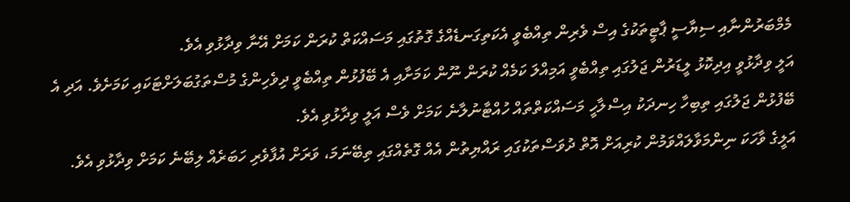މެމްބަރުންނާއި ސިޔާސީ ޕާޓީތަކުގެ އިސް ވެރިން ތިއްބެވީ އެކަތިގަނޑެއްގެ ގޮތުގައި މަސައްކަތް ކުރަން ކަމަށް އޭނާ ވިދާޅުވި އެވެ.
އަލީ ވިދާޅުވީ އިދިކޮޅު ލީޑަރުން ޖަލުގައި ތިއްބެވީ އަމިއްލަ ކަމެއް ކުރަން ނޫން ކަމަށާއި އެ ބޭފުޅުން ތިއްބެވީ ދިވެހިންގެ މުސްތަގުބަލަށްޓަކައި ކަމަށެވެ. އަދި އެ ބޭފުޅުން ޖަލުގައި ތިބިހާ ހިނދަކު އިސްލާހީ މަސައްކަތްތައް ހުއްޓާނުލާނެ ކަމަށް ވެސް އަލީ ވިދާޅުވި އެވެ.
އަލީގެ ވާހަކަ ނިންމަވާލައްވަމުން ކުރިއަށް އޮތް ދުވަސްތަކުގައި ރައްޔިތުން އެއް ގޮތެއްގައި ތިބޭނަމަ، ވަރަށް އުފާވެރި ހަބަރެއް ލިބޭނެ ކަމަށް ވިދާޅުވި އެވެ.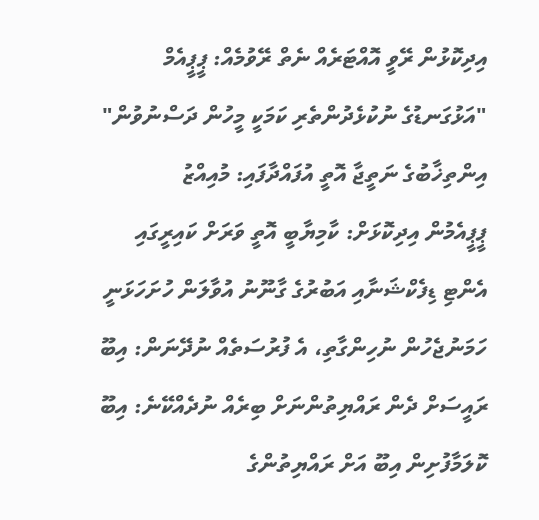އިދިކޮޅުން ރޭވީ އޮއްޓަރެއް ނެތް ރޭވުމެއް: ޕީޕީއެމް
"އަޅުގަނޑުގެ ނުކުޅެދުންތެރި ކަމަކީ މީހުން ދަސްނުވުން"
އިންތިޚާބުގެ ނަތީޖާ އޮތީ އުފައްދާފައި: މުއިއްޒު
ޕީޕީއެމުން އިދިކޮޅަށް: ކާމިޔާބީ އޮތީ ވަރަށް ކައިރީގައި
އެންޓި ޑިފެކްޝަނާއި އަބުރުގެ ގާނޫނު އުވާލަން ހުށަހަޅަނީ
ހަމަނުޖެހުން ނުހިންގާތި، އެ ފުރުސަތެއް ނުދޭނަން: އިބޫ
ރައީސަށް ދެން ރައްޔިތުންނަށް ބިރެއް ނުދެއްކޭނެ: އިބޫ
ކޮލަމާފުށިން އިބޫ އަށް ރައްޔިތުންގެ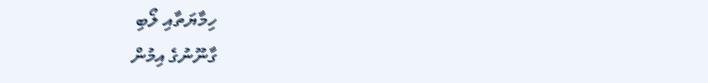ހިމާޔަތާއި ލޯބި
ގާނޫނުގެ އިމުން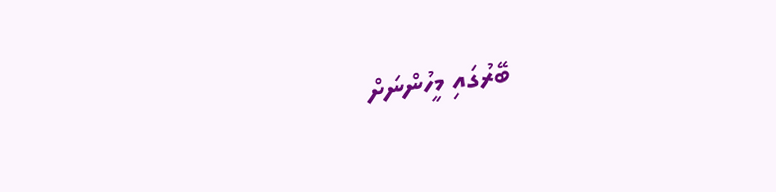ބޭރުގައި މީހުންނަށް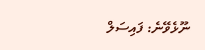ނޫޅެވޭނެ: ފައިސަލް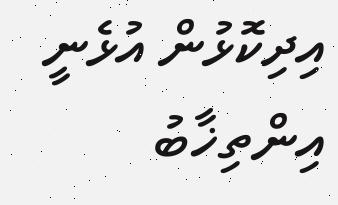އިދިކޮޅުން އުޅެނީ އިންތިޚާބު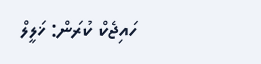ހައިޖެކް ކުރަން: ޚަލީލް